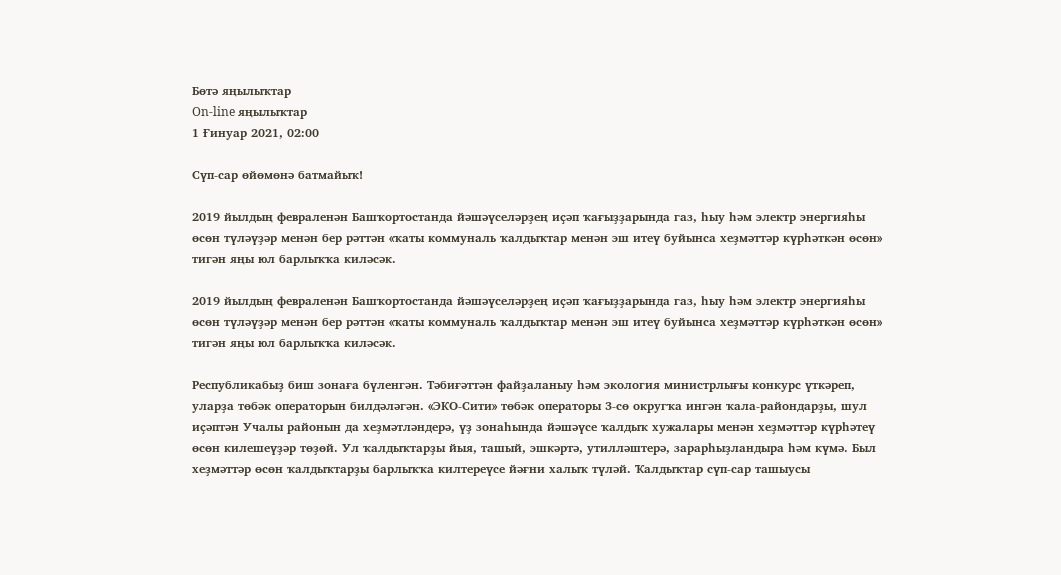Бөтә яңылыҡтар
On-line яңылыҡтар
1 Ғинуар 2021, 02:00

Сүп-сар өйөмөнә батмайыҡ!

2019 йылдың февраленән Башҡортостанда йәшәүселәрҙең иҫәп ҡағыҙҙарында газ, һыу һәм электр энергияһы өсөн түләүҙәр менән бер рәттән «ҡаты коммуналь ҡалдыҡтар менән эш итеү буйынса хеҙмәттәр күрһәткән өсөн» тигән яңы юл барлыҡҡа киләсәк.

2019 йылдың февраленән Башҡортостанда йәшәүселәрҙең иҫәп ҡағыҙҙарында газ, һыу һәм электр энергияһы өсөн түләүҙәр менән бер рәттән «ҡаты коммуналь ҡалдыҡтар менән эш итеү буйынса хеҙмәттәр күрһәткән өсөн» тигән яңы юл барлыҡҡа киләсәк.

Республикабыҙ биш зонаға бүленгән. Тәбиғәттән файҙаланыу һәм экология министрлығы конкурс үткәреп, уларҙа төбәк операторын билдәләгән. «ЭКО-Сити» төбәк операторы 3-сө округҡа ингән ҡала-райондарҙы, шул иҫәптән Учалы районын да хеҙмәтләндерә, үҙ зонаһында йәшәүсе ҡалдыҡ хужалары менән хеҙмәттәр күрһәтеү өсөн килешеүҙәр төҙөй. Ул ҡалдыҡтарҙы йыя, ташый, эшкәртә, утилләштерә, зарарһыҙландыра һәм күмә. Был хеҙмәттәр өсөн ҡалдыҡтарҙы барлыҡҡа килтереүсе йәғни халыҡ түләй. Ҡалдыҡтар сүп-сар ташыусы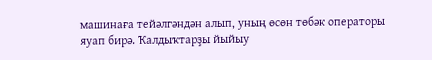машинаға тейәлгәндән алып, уның өсөн төбәк операторы яуап бирә. Ҡалдыҡтарҙы йыйыу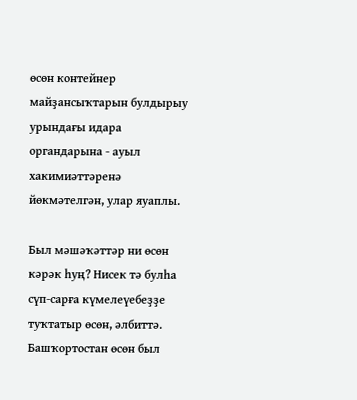өсөн контейнер майҙансыҡтарын булдырыу урындағы идара органдарына - ауыл хакимиәттәренә йөкмәтелгән, улар яуаплы.

Был мәшәҡәттәр ни өсөн кәрәк һуң? Нисек тә булһа сүп-сарға күмелеүебеҙҙе туҡтатыр өсөн, әлбиттә. Башҡортостан өсөн был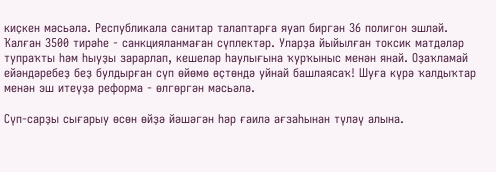киҫкен мәсьәлә. Республикала санитар талаптарға яуап биргән 36 полигон эшләй. Ҡалған 3500 тирәһе - санкцияланмаған сүплектәр. Уларҙа йыйылған токсик матдәләр тупраҡты һәм һыуҙы зарарлап, кешеләр һаулығына ҡурҡыныс менән янай. Оҙаҡламай ейәндәребеҙ беҙ булдырған сүп өйөмө өҫтөндә уйнай башлаясаҡ! Шуға күрә ҡалдыҡтар менән эш итеүҙә реформа - өлгөргән мәсьәлә.

Сүп-сарҙы сығарыу өсөн өйҙә йәшәгән һәр ғаилә ағзаһынан түләү алына.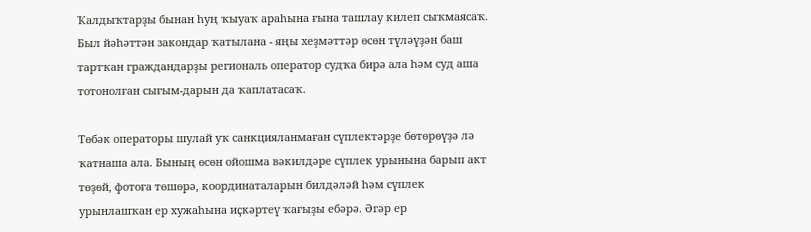Ҡалдыҡтарҙы бынан һуң ҡыуаҡ араһына ғына ташлау килеп сыҡмаясаҡ. Был йәһәттән закондар ҡатылана - яңы хеҙмәттәр өсөн түләүҙән баш тартҡан граждандарҙы региональ оператор судҡа бирә ала һәм суд аша тотонолған сығым-дарын да ҡаплатасаҡ.

Төбәк операторы шулай уҡ санкцияланмаған сүплектәрҙе бөтөрөүҙә лә ҡатнаша ала. Бының өсөн ойошма вәкилдәре сүплек урынына барып акт төҙөй, фотоға төшөрә, координаталарын билдәләй һәм сүплек урынлашҡан ер хужаһына иҫкәртеү ҡағыҙы ебәрә. Әгәр ер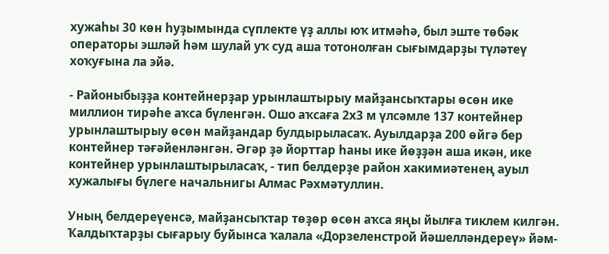хужаһы 30 көн һуҙымында сүплекте үҙ аллы юҡ итмәһә, был эште төбәк операторы эшләй һәм шулай уҡ суд аша тотонолған сығымдарҙы түләтеү хоҡуғына ла эйә.

- Районыбыҙҙа контейнерҙар урынлаштырыу майҙансыҡтары өсөн ике миллион тирәһе аҡса бүленгән. Ошо аҡсаға 2х3 м үлсәмле 137 контейнер урынлаштырыу өсөн майҙандар булдырыласаҡ. Ауылдарҙа 200 өйгә бер контейнер тәғәйенләнгән. Әгәр ҙә йорттар һаны ике йөҙҙән аша икән, ике контейнер урынлаштырыласаҡ, - тип белдерҙе район хакимиәтенең ауыл хужалығы бүлеге начальнигы Алмас Рәхмәтуллин.

Уның белдереүенсә, майҙансыҡтар төҙөр өсөн аҡса яңы йылға тиклем килгән. Ҡалдыҡтарҙы сығарыу буйынса ҡалала «Дорзеленстрой йәшелләндереү» йәм-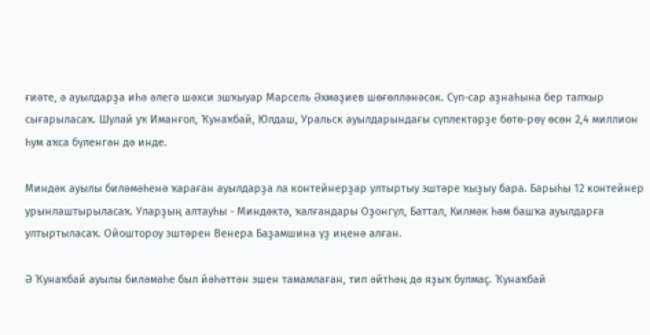ғиәте, ә ауылдарҙа иһә әлегә шәхси эшҡыуар Марсель Әхмәҙиев шөғөлләнәсәк. Сүп-сар аҙнаһына бер тапҡыр сығарыласаҡ. Шулай уҡ Иманғол, Ҡунаҡбай, Юлдаш, Уральск ауылдарындағы сүплектәрҙе бөтө-рөү өсөн 2,4 миллион һум аҡса бүленгән дә инде.

Миндәк ауылы биләмәһенә ҡараған ауылдарҙа ла контейнерҙар ултыртыу эштәре ҡыҙыу бара. Барыһы 12 контейнер урынлаштырыласаҡ. Уларҙың алтауһы - Миндәктә, ҡалғандары Оҙонгүл, Баттал, Килмәк һәм башҡа ауылдарға ултыртыласаҡ. Ойоштороу эштәрен Венера Баҙамшина үҙ иңенә алған.

Ә Ҡунаҡбай ауылы биләмәһе был йәһәттән эшен тамамлаған, тип әйтһәң дә яҙыҡ булмаҫ. Ҡунаҡбай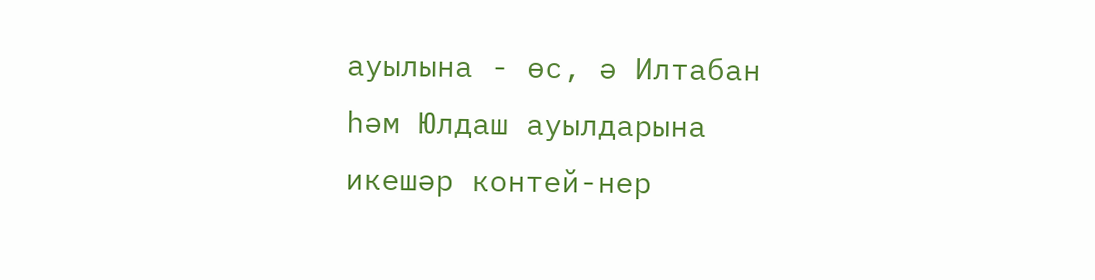ауылына - өс, ә Илтабан һәм Юлдаш ауылдарына икешәр контей-нер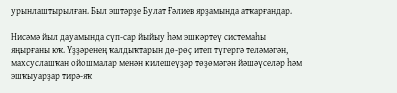урынлаштырылған. Был эштәрҙе Булат Ғәлиев ярҙамында атҡарғандар.

Нисәмә йыл дауамында сүп-сар йыйыу һәм эшкәртеү системаһы яңырғаны юҡ. Үҙҙәренең ҡалдыҡтарын дө-рөҫ итеп түгергә теләмәгән, махсуслашҡан ойошмалар менән килешеүҙәр төҙөмәгән йәшәүселәр һәм эшҡыуарҙар тирә-яҡ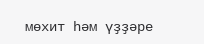мөхит һәм үҙҙәре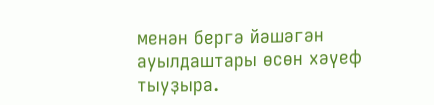менән бергә йәшәгән ауылдаштары өсөн хәүеф тыуҙыра.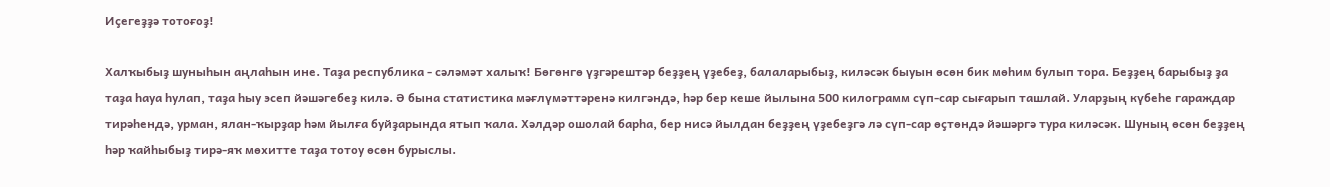Иҫегеҙҙә тотоғоҙ!

Халҡыбыҙ шуныһын аңлаһын ине. Таҙа республика - сәләмәт халыҡ! Бөгөнгө үҙгәрештәр беҙҙең үҙебеҙ, балаларыбыҙ, киләсәк быуын өсөн бик мөһим булып тора. Беҙҙең барыбыҙ ҙа таҙа һауа һулап, таҙа һыу эсеп йәшәгебеҙ килә. Ә бына статистика мәғлүмәттәренә килгәндә, һәр бер кеше йылына 500 килограмм сүп-сар сығарып ташлай. Уларҙың күбеһе гараждар тирәһендә, урман, ялан-ҡырҙар һәм йылға буйҙарында ятып ҡала. Хәлдәр ошолай барһа, бер нисә йылдан беҙҙең үҙебеҙгә лә сүп-сар өҫтөндә йәшәргә тура киләсәк. Шуның өсөн беҙҙең һәр ҡайһыбыҙ тирә-яҡ мөхитте таҙа тотоу өсөн бурыслы.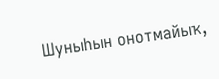Шуныһын онотмайыҡ,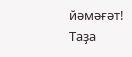йәмәғәт! Таҙа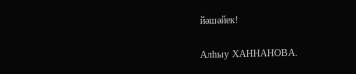йәшәйек!

Алһыу ХАННАНОВА.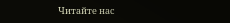Читайте нас